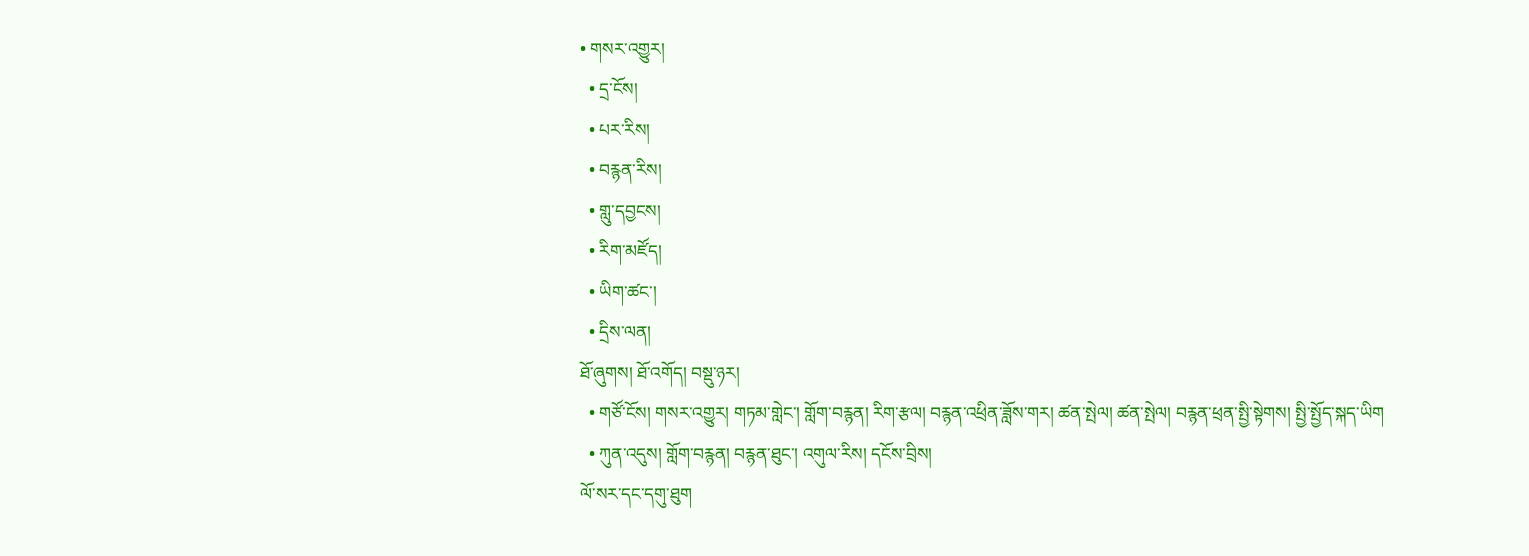• གསར་འགྱུར།
  • དྲ་ངོས།
  • པར་རིས།
  • བརྙན་རིས།
  • གླུ་དབྱངས།
  • རིག་མཛོད།
  • ཡིག་ཚང་།
  • དྲིས་ལན།
ཐོ་ཞུགས། ཐོ་འགོད། བསྡུ་ཉར།
  • གཙོ་ངོས། གསར་འགྱུར། གཏམ་གླེང་། གློག་བརྙན། རིག་རྩལ། བརྙན་འཕྲིན་ཟློས་གར། ཚན་སྤེལ། ཚན་སྤེལ། བརྙན་ཕྲན་སྤྱི་སྟེགས། སྤྱི་སྤྱོད་སྐད་ཡིག
  • ཀུན་འདུས། གློག་བརྙན། བརྙན་ཐུང་། འགུལ་རིས། དངོས་བྲིས།
ལོ་སར་དང་དགུ་ཐུག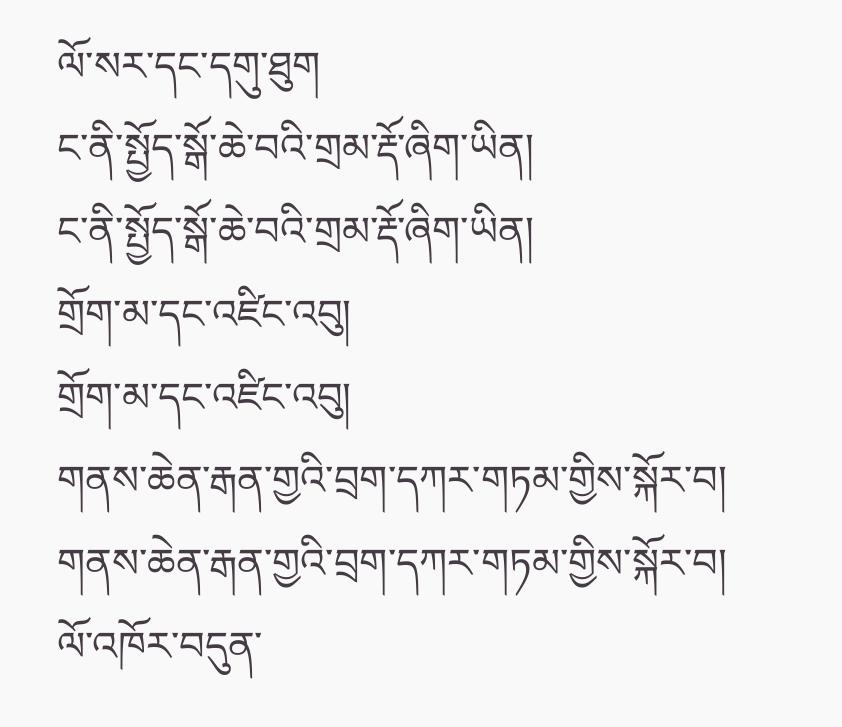ལོ་སར་དང་དགུ་ཐུག
ང་ནི་སྤྱོད་སྒོ་ཆེ་བའི་གྲམ་རྡོ་ཞིག་ཡིན།
ང་ནི་སྤྱོད་སྒོ་ཆེ་བའི་གྲམ་རྡོ་ཞིག་ཡིན།
གྲོག་མ་དང་འཛིང་འབུ།
གྲོག་མ་དང་འཛིང་འབུ།
གནས་ཆེན་རྒན་གྱའི་བྲག་དཀར་གཏམ་གྱིས་སྐོར་བ།
གནས་ཆེན་རྒན་གྱའི་བྲག་དཀར་གཏམ་གྱིས་སྐོར་བ།
ལོ་འཁོར་བདུན་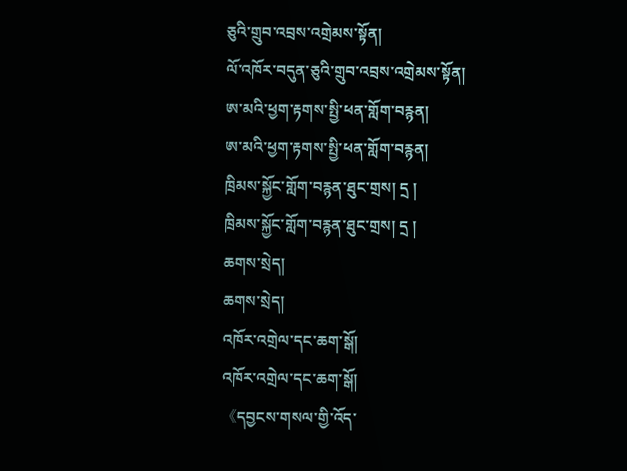ཅུའི་གྲུབ་འབྲས་འགྲེམས་སྟོན།
ལོ་འཁོར་བདུན་ཅུའི་གྲུབ་འབྲས་འགྲེམས་སྟོན།
ཨ་མའི་ཕྱག་རྟགས་སྤྱི་ཕན་གློག་བརྙན།
ཨ་མའི་ཕྱག་རྟགས་སྤྱི་ཕན་གློག་བརྙན།
ཁྲིམས་སྐྱོང་གློག་བརྙན་ཐུང་གྲས། དྲ །
ཁྲིམས་སྐྱོང་གློག་བརྙན་ཐུང་གྲས། དྲ །
ཆགས་སྲེད།
ཆགས་སྲེད།
འཁོར་འགྲེལ་དང་ཆག་སྒོ།
འཁོར་འགྲེལ་དང་ཆག་སྒོ།
《དབྱངས་གསལ་གྱི་འོད་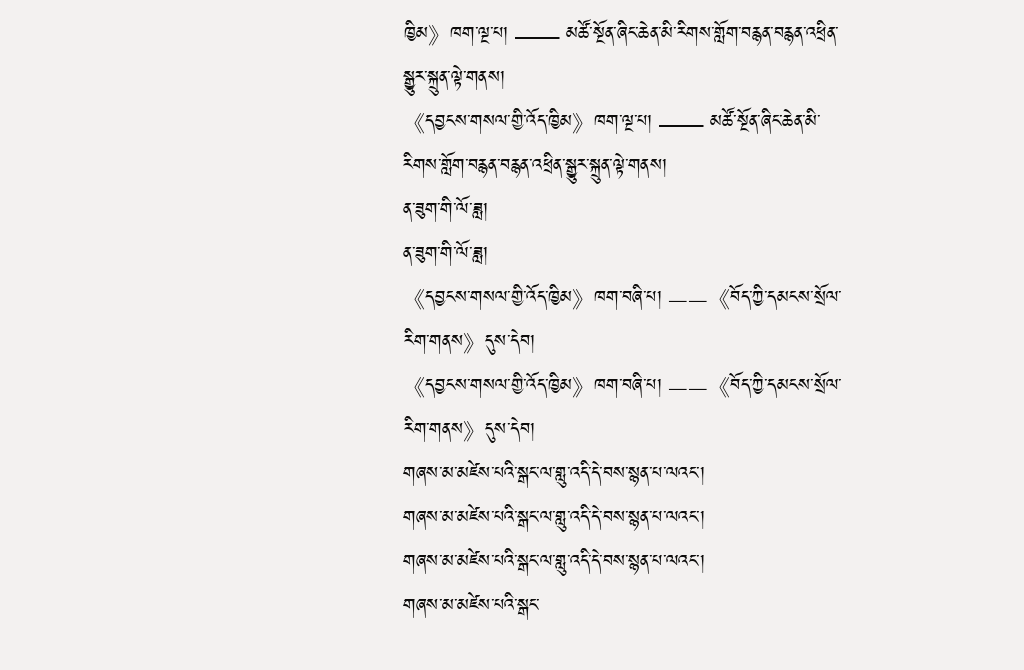ཁྱིམ》ཁག་ལྔ་པ། —— མཚོ་སྔོན་ཞིང་ཆེན་མི་རིགས་གློག་བརྙན་བརྙན་འཕྲིན་སྒྱུར་སྐྲུན་ལྟེ་གནས།
《དབྱངས་གསལ་གྱི་འོད་ཁྱིམ》ཁག་ལྔ་པ། —— མཚོ་སྔོན་ཞིང་ཆེན་མི་རིགས་གློག་བརྙན་བརྙན་འཕྲིན་སྒྱུར་སྐྲུན་ལྟེ་གནས།
ན་ཟུག་གི་ལོ་ཟླ།
ན་ཟུག་གི་ལོ་ཟླ།
《དབྱངས་གསལ་གྱི་འོད་ཁྱིམ》ཁག་བཞི་པ། ——《བོད་ཀྱི་དམངས་སྲོལ་རིག་གནས》དུས་དེབ།
《དབྱངས་གསལ་གྱི་འོད་ཁྱིམ》ཁག་བཞི་པ། ——《བོད་ཀྱི་དམངས་སྲོལ་རིག་གནས》དུས་དེབ།
གཞས་མ་མཛེས་པའི་སྒང་ལ་གླུ་འདི་དེ་བས་སྙན་པ་ལའང་།
གཞས་མ་མཛེས་པའི་སྒང་ལ་གླུ་འདི་དེ་བས་སྙན་པ་ལའང་།
གཞས་མ་མཛེས་པའི་སྒང་ལ་གླུ་འདི་དེ་བས་སྙན་པ་ལའང་།
གཞས་མ་མཛེས་པའི་སྒང་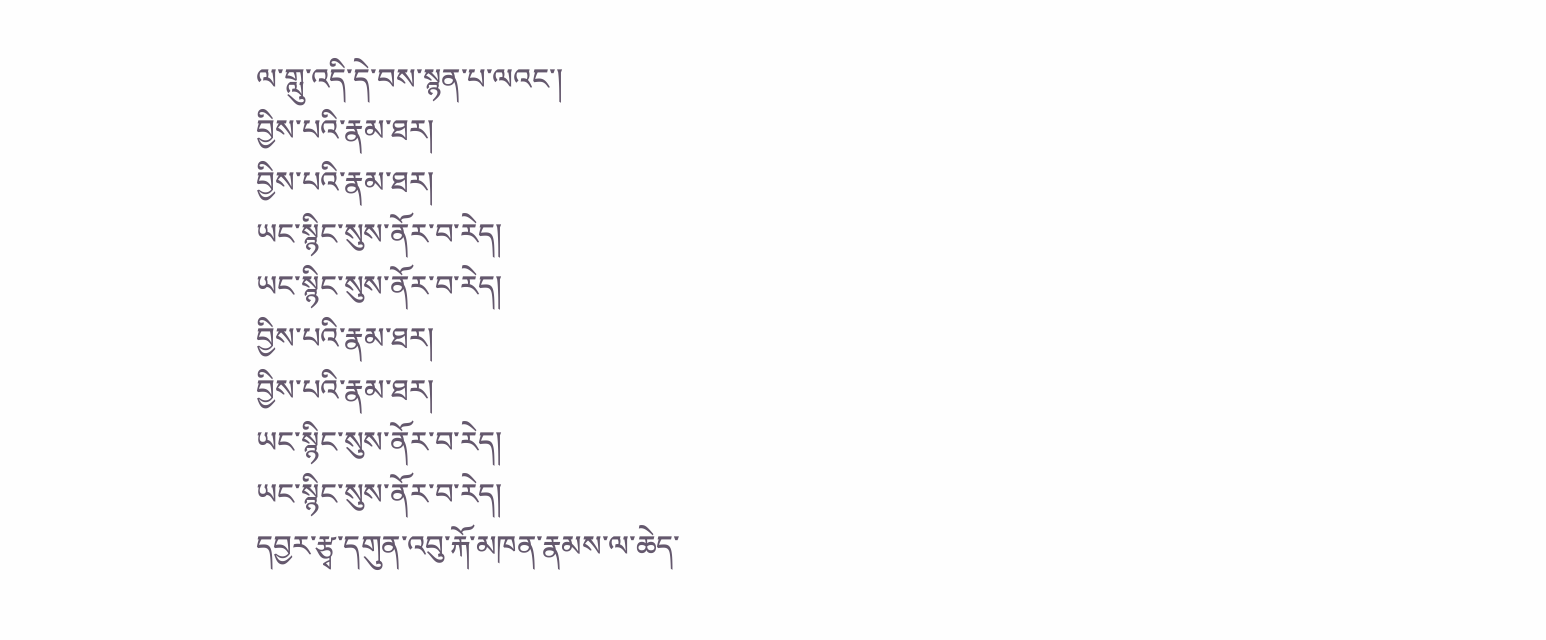ལ་གླུ་འདི་དེ་བས་སྙན་པ་ལའང་།
བྱིས་པའི་རྣམ་ཐར།
བྱིས་པའི་རྣམ་ཐར།
ཡང་སྙིང་སུས་ནོར་བ་རེད།
ཡང་སྙིང་སུས་ནོར་བ་རེད།
བྱིས་པའི་རྣམ་ཐར།
བྱིས་པའི་རྣམ་ཐར།
ཡང་སྙིང་སུས་ནོར་བ་རེད།
ཡང་སྙིང་སུས་ནོར་བ་རེད།
དབྱར་རྩྭ་དགུན་འབུ་རྐོ་མཁན་རྣམས་ལ་ཆེད་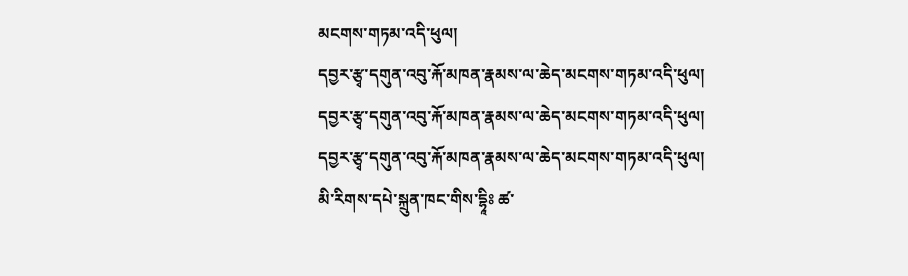མངགས་གཏམ་འདི་ཕུལ།
དབྱར་རྩྭ་དགུན་འབུ་རྐོ་མཁན་རྣམས་ལ་ཆེད་མངགས་གཏམ་འདི་ཕུལ།
དབྱར་རྩྭ་དགུན་འབུ་རྐོ་མཁན་རྣམས་ལ་ཆེད་མངགས་གཏམ་འདི་ཕུལ།
དབྱར་རྩྭ་དགུན་འབུ་རྐོ་མཁན་རྣམས་ལ་ཆེད་མངགས་གཏམ་འདི་ཕུལ།
མི་རིགས་དཔེ་སྐྲུན་ཁང་གིས་དྷཱིཿ ཚ་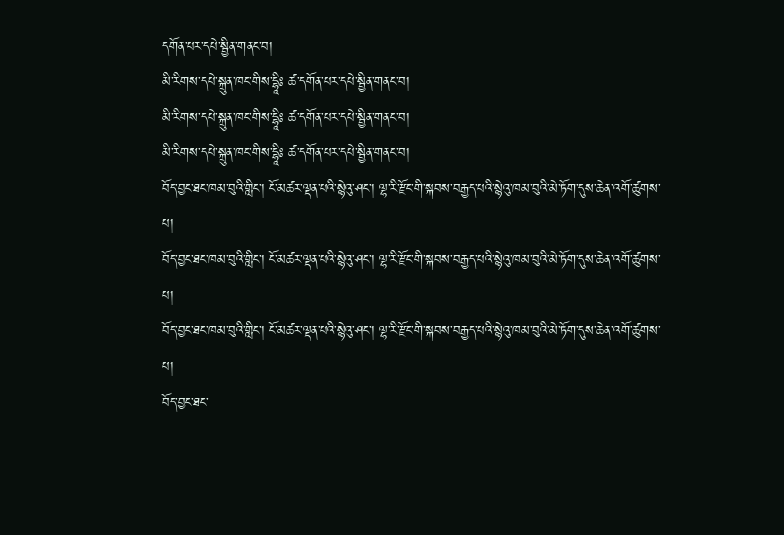དགོན་པར་དཔེ་སྦྱིན་གནང་བ།
མི་རིགས་དཔེ་སྐྲུན་ཁང་གིས་དྷཱིཿ ཚ་དགོན་པར་དཔེ་སྦྱིན་གནང་བ།
མི་རིགས་དཔེ་སྐྲུན་ཁང་གིས་དྷཱིཿ ཚ་དགོན་པར་དཔེ་སྦྱིན་གནང་བ།
མི་རིགས་དཔེ་སྐྲུན་ཁང་གིས་དྷཱིཿ ཚ་དགོན་པར་དཔེ་སྦྱིན་གནང་བ།
བོད་བྱང་ཐང་ཁམ་བུའི་གླིང་། ངོ་མཚར་ལྡན་པའི་སྙེའུ་ཤང་། ལྷ་རི་རྫོང་གི་སྐབས་བརྒྱད་པའི་སྙེའུ་ཁམ་བུའི་མེ་ཏོག་དུས་ཆེན་འགོ་ཚུགས་པ།
བོད་བྱང་ཐང་ཁམ་བུའི་གླིང་། ངོ་མཚར་ལྡན་པའི་སྙེའུ་ཤང་། ལྷ་རི་རྫོང་གི་སྐབས་བརྒྱད་པའི་སྙེའུ་ཁམ་བུའི་མེ་ཏོག་དུས་ཆེན་འགོ་ཚུགས་པ།
བོད་བྱང་ཐང་ཁམ་བུའི་གླིང་། ངོ་མཚར་ལྡན་པའི་སྙེའུ་ཤང་། ལྷ་རི་རྫོང་གི་སྐབས་བརྒྱད་པའི་སྙེའུ་ཁམ་བུའི་མེ་ཏོག་དུས་ཆེན་འགོ་ཚུགས་པ།
བོད་བྱང་ཐང་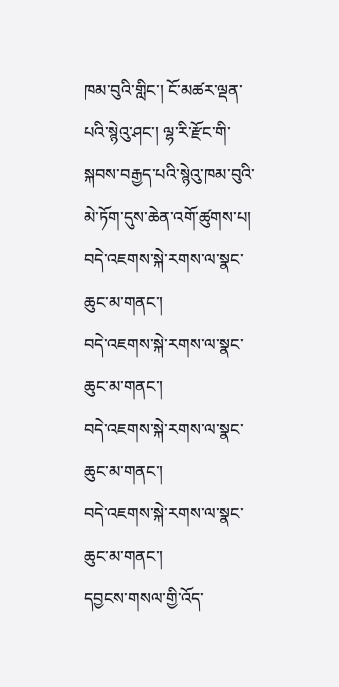ཁམ་བུའི་གླིང་། ངོ་མཚར་ལྡན་པའི་སྙེའུ་ཤང་། ལྷ་རི་རྫོང་གི་སྐབས་བརྒྱད་པའི་སྙེའུ་ཁམ་བུའི་མེ་ཏོག་དུས་ཆེན་འགོ་ཚུགས་པ།
བདེ་འཇགས་སྐེ་རགས་ལ་སྣང་ཆུང་མ་གནང་།
བདེ་འཇགས་སྐེ་རགས་ལ་སྣང་ཆུང་མ་གནང་།
བདེ་འཇགས་སྐེ་རགས་ལ་སྣང་ཆུང་མ་གནང་།
བདེ་འཇགས་སྐེ་རགས་ལ་སྣང་ཆུང་མ་གནང་།
དབྱངས་གསལ་གྱི་འོད་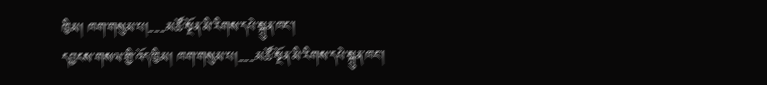ཁྱིམ། ཁག་གསུམ་པ།---མཚོ་སྔོན་མི་རིགས་དཔེ་སྐྲུན་ཁང་།
དབྱངས་གསལ་གྱི་འོད་ཁྱིམ། ཁག་གསུམ་པ།---མཚོ་སྔོན་མི་རིགས་དཔེ་སྐྲུན་ཁང་།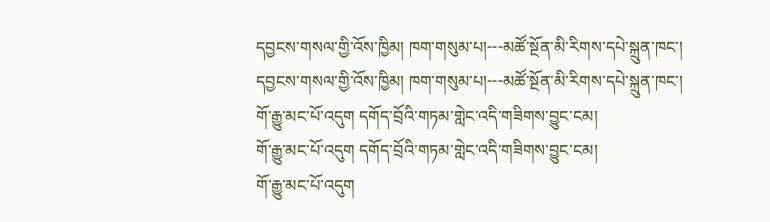དབྱངས་གསལ་གྱི་འོས་ཁྱིམ། ཁག་གསུམ་པ།---མཚོ་སྔོན་མི་རིགས་དཔེ་སྐྲུན་ཁང་།
དབྱངས་གསལ་གྱི་འོས་ཁྱིམ། ཁག་གསུམ་པ།---མཚོ་སྔོན་མི་རིགས་དཔེ་སྐྲུན་ཁང་།
གོ་རྒྱུ་མང་པོ་འདུག དགོད་བྲོའི་གཏམ་གླེང་འདི་གཟིགས་བྱུང་ངམ།
གོ་རྒྱུ་མང་པོ་འདུག དགོད་བྲོའི་གཏམ་གླེང་འདི་གཟིགས་བྱུང་ངམ།
གོ་རྒྱུ་མང་པོ་འདུག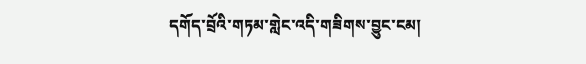དགོད་བྲོའི་གཏམ་གླེང་འདི་གཟིགས་བྱུང་ངམ།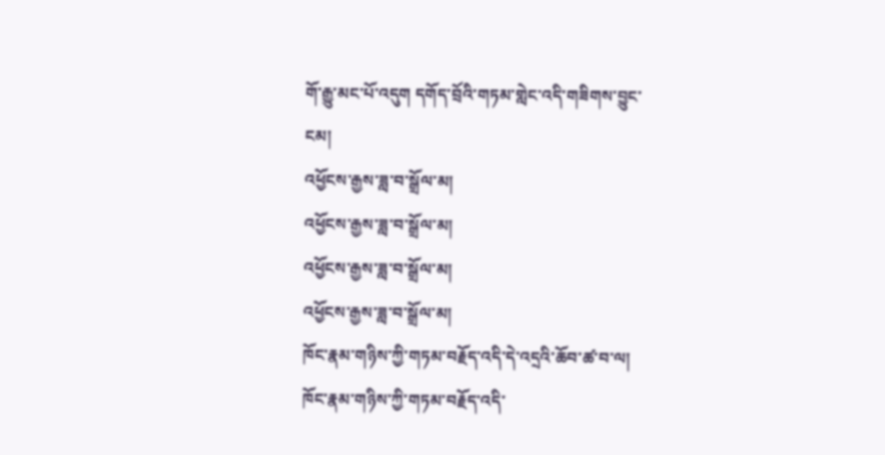གོ་རྒྱུ་མང་པོ་འདུག དགོད་བྲོའི་གཏམ་གླེང་འདི་གཟིགས་བྱུང་ངམ།
འཕྱོངས་རྒྱས་ཟླ་བ་སྒྲོལ་མ།
འཕྱོངས་རྒྱས་ཟླ་བ་སྒྲོལ་མ།
འཕྱོངས་རྒྱས་ཟླ་བ་སྒྲོལ་མ།
འཕྱོངས་རྒྱས་ཟླ་བ་སྒྲོལ་མ།
ཁོང་རྣམ་གཉིས་ཀྱི་གཏམ་བརྗོད་འདི་དེ་འདྲའི་ཆོབ་ཚ་བ་ལ།
ཁོང་རྣམ་གཉིས་ཀྱི་གཏམ་བརྗོད་འདི་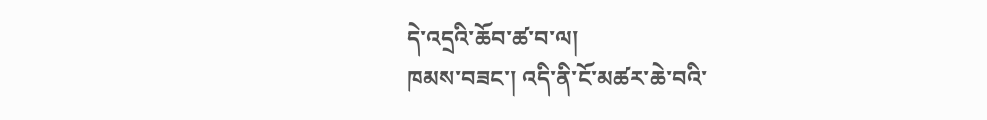དེ་འདྲའི་ཆོབ་ཚ་བ་ལ།
ཁམས་བཟང་། འདི་ནི་ངོ་མཚར་ཆེ་བའི་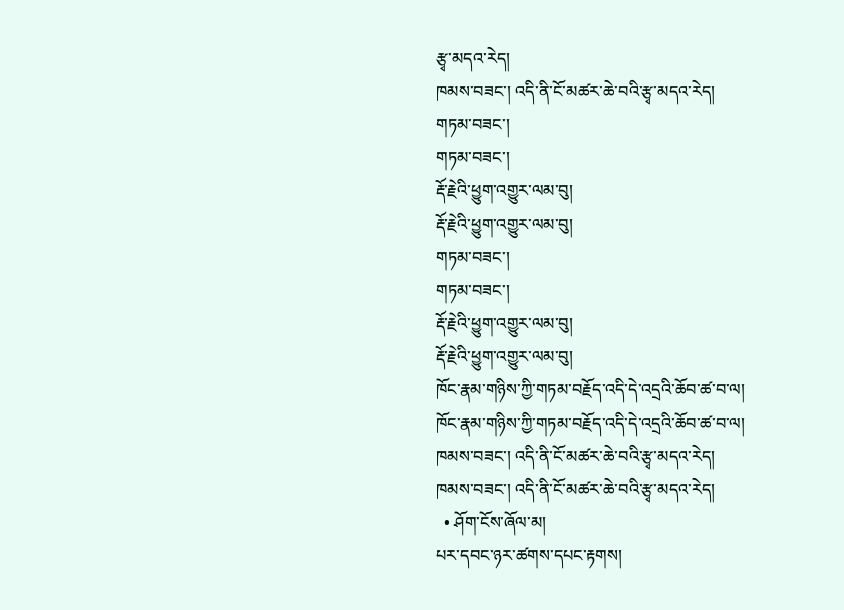རྩྭ་མདའ་རེད།
ཁམས་བཟང་། འདི་ནི་ངོ་མཚར་ཆེ་བའི་རྩྭ་མདའ་རེད།
གཏམ་བཟང་།
གཏམ་བཟང་།
རྡོ་རྗེའི་ཕྱུག་འགྱུར་ལམ་བུ།
རྡོ་རྗེའི་ཕྱུག་འགྱུར་ལམ་བུ།
གཏམ་བཟང་།
གཏམ་བཟང་།
རྡོ་རྗེའི་ཕྱུག་འགྱུར་ལམ་བུ།
རྡོ་རྗེའི་ཕྱུག་འགྱུར་ལམ་བུ།
ཁོང་རྣམ་གཉིས་ཀྱི་གཏམ་བརྗོད་འདི་དེ་འདྲའི་ཆོབ་ཚ་བ་ལ།
ཁོང་རྣམ་གཉིས་ཀྱི་གཏམ་བརྗོད་འདི་དེ་འདྲའི་ཆོབ་ཚ་བ་ལ།
ཁམས་བཟང་། འདི་ནི་ངོ་མཚར་ཆེ་བའི་རྩྭ་མདའ་རེད།
ཁམས་བཟང་། འདི་ནི་ངོ་མཚར་ཆེ་བའི་རྩྭ་མདའ་རེད།
  • ཤོག་ངོས་ཞོལ་མ།
པར་དབང་ཉར་ཚགས་དཔང་རྟགས།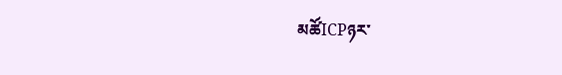མཚོICPཉར་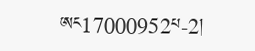ཨང17000952པ-2།